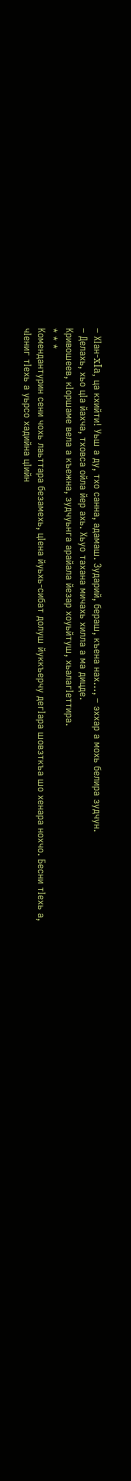– ХІан-xIa, ца кхийти! Уьш а ду, тхо санна, адамаш. Зударий, бераш, къена нах…, – эххар а мохь белира зудчун.
– Делахь, хьо цІа йахча, тховса ойла йер ахь. Хьуо тахана мичахь хилла а ма дицде.
Кривошеев, кІоршаме вела а къежна, зудчуьнга арайала йезар хоуьйтуш, хьалагІеттира.
* * *
Комендантурин сени чохь лаьттара безамехь, цІена йуьхь-сибат долуш йуккъерчу дегІара шовзткъа шо хенара нохчо. Бесни тІехь а, чІениг тІехь а уьрсо хадийна цІийн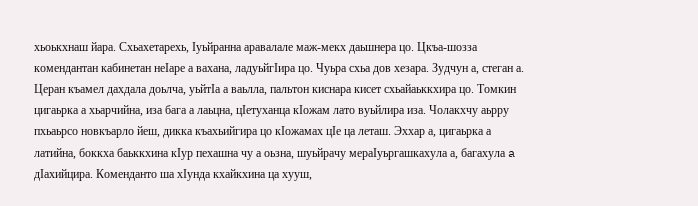хьоькхнаш йара. Схьахетарехь, Іуьйранна аравалале маж-мекх даьшнера цо. Цкъа-шозза комендантан кабинетан неІаре а вахана, ладуьйгІира цо. Чуьра схьа дов хезара. Зудчун а, стеган а.
Церан къамел дахдала доьлча, уьйтІа а ваьлла, пальтон киснара кисет схьайаьккхира цо. Томкин цигаьрка а хьарчийна, иза бага а лаьцна, цІетуханца кІожам лато вуьйлира иза. Чолакхчу аьрру пхьаьрсо новкъарло йеш, дикка къахьийгира цо кІожамах цІе ца леташ. Эххар а, цигаьрка а латийна, боккха баьккхина кІур пехашна чу а оьзна, шуьйрачу мераІуьргашкахула а, багахула a дІахийцира. Коменданто ша хІунда кхайкхина ца хууш,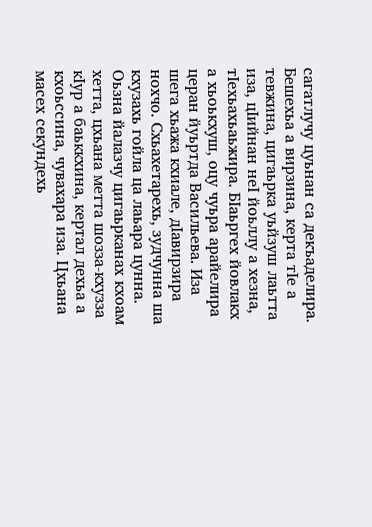сагатлучу цуьнан са декъаделира.
Бешехьа а вирзина, керта тІе а тевжина, цигаьрка уьйзуш лаьтта иза, цІийнан неІ йоьллу а хезна, тІехьахьаьжира. БІаьргех йовлакх а хьоькхуш, оцу чуьра арайелира церан йуьртда Васильева. Иза шега хьажа кхиале, дІавирзира нохчо. Схьахетарехь, зудчунна ша кхузахь гойла ца лаьара цунна.
Оьзна йалазчу цигаьрканах кхоам хетта, цхьана метта шозза-кхузза кІур а баьккхина, кертал дехьа а кхоьссина, чувахара иза. Цхьана масех секундехь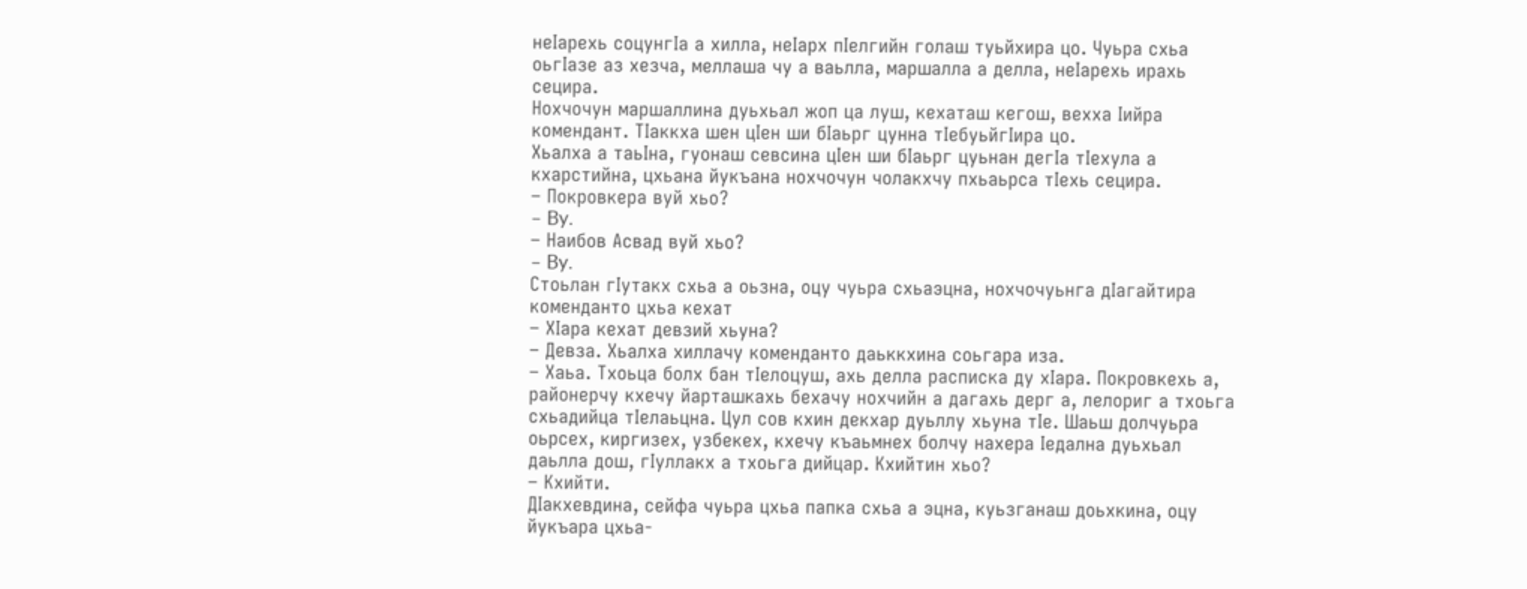неІарехь соцунгІа а хилла, неІарх пІелгийн голаш туьйхира цо. Чуьра схьа оьгІазе аз хезча, меллаша чу а ваьлла, маршалла а делла, неІарехь ирахь сецира.
Нохчочун маршаллина дуьхьал жоп ца луш, кехаташ кегош, вехха Іийра комендант. ТІаккха шен цІен ши бІаьрг цунна тІебуьйгІира цо.
Хьалха а таьІна, гуонаш севсина цІен ши бІаьрг цуьнан дегІа тІехула а кхарстийна, цхьана йукъана нохчочун чолакхчу пхьаьрса тІехь сецира.
– Покровкера вуй хьо?
– By.
– Наибов Асвад вуй хьо?
– By.
Стоьлан гІутакх схьа а оьзна, оцу чуьра схьаэцна, нохчочуьнга дІагайтира коменданто цхьа кехат
– ХІара кехат девзий хьуна?
– Девза. Хьалха хиллачу коменданто даьккхина соьгара иза.
– Хаьа. Тхоьца болх бан тІелоцуш, ахь делла расписка ду хІара. Покровкехь а, районерчу кхечу йарташкахь бехачу нохчийн а дагахь дерг а, лелориг а тхоьга схьадийца тІелаьцна. Цул сов кхин декхар дуьллу хьуна тІe. Шаьш долчуьра оьрсех, киргизех, узбекех, кхечу къаьмнех болчу нахера Іедална дуьхьал даьлла дош, гІуллакх а тхоьга дийцар. Кхийтин хьо?
– Кхийти.
ДІакхевдина, сейфа чуьра цхьа папка схьа а эцна, куьзганаш доьхкина, оцу йукъара цхьа-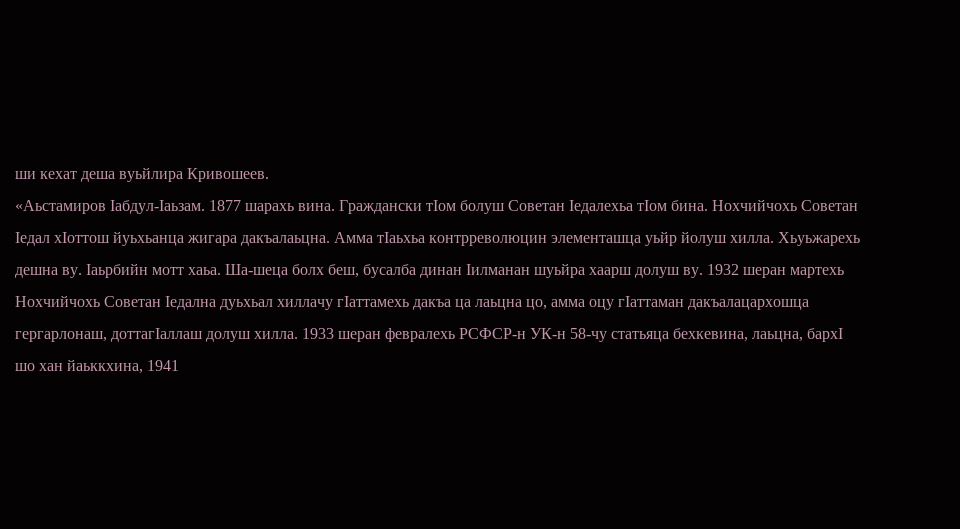ши кехат деша вуьйлира Кривошеев.
«Аьстамиров Іабдул-Іаьзам. 1877 шарахь вина. Граждански тІом болуш Советан Іедалехьа тІом бина. Нохчийчохь Советан Іедал хІоттош йуьхьанца жигара дакъалаьцна. Амма тІаьхьа контрреволюцин элементашца уьйр йолуш хилла. Хьуьжарехь дешна ву. Іаьрбийн мотт хаьа. Ша-шеца болх беш, бусалба динан Іилманан шуьйра хаарш долуш ву. 1932 шеран мартехь Нохчийчохь Советан Іедална дуьхьал хиллачу гІаттамехь дакъа ца лаьцна цо, амма оцу гІаттаман дакъалацархошца гергарлонаш, доттагІаллаш долуш хилла. 1933 шеран февралехь РСФСР-н УК-н 58-чу статьяца бехкевина, лаьцна, бархІ шо хан йаьккхина, 1941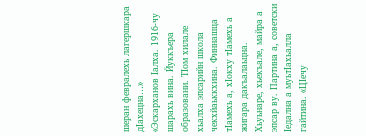шеран февралехь лагершкара дІахецна…»
«Эскарханов Іалха. 1916-чу шарахь вина. Йуккъера образовани. ТІом хилале хьалха эпсарийн школа чекхйаьккхина. Финнашца тІамехь а, хІокху тІамехь а жигара дакъалаьцна. Хьуьнаре, хьекъале, майра а эпсар ву. Партина а, советски Іедална а муьтІахьалла гайтина. «ЦІечу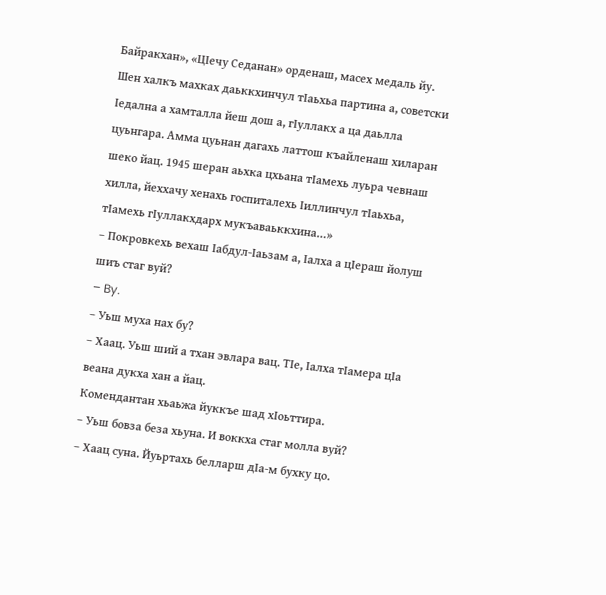Байракхан», «ЦІечу Седанан» орденаш, масех медаль йу. Шен халкъ махках даьккхинчул тІаьхьа партина а, советски Іедална а хамталла йеш дош а, гІуллакх а ца даьлла цуьнгара. Амма цуьнан дагахь латтош къайленаш хиларан шеко йац. 1945 шеран аьхка цхьана тІамехь луьра чевнаш хилла, йеххачу хенахь госпиталехь Іиллинчул тІаьхьа, тІамехь гІуллакхдарх мукъаваьккхина…»
– Покровкехь вехаш Іабдул-Іаьзам а, Іалха а цІераш йолуш шиъ стаг вуй?
– By.
– Уьш муха нах бу?
– Хаац. Уьш ший а тхан эвлара вац. TІe, Іалха тІамера цІа веана дукха хан а йац.
Комендантан хьаьжа йуккъе шад хІоьттира.
– Уьш бовза беза хьуна. И воккха стаг молла вуй?
– Хаац суна. Йуьртахь белларш дІа-м бухку цо.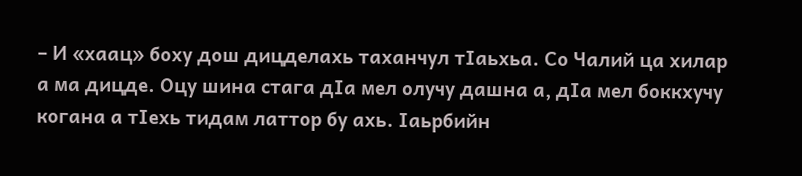– И «хаац» боху дош дицделахь таханчул тІаьхьа. Со Чалий ца хилар а ма дицде. Оцу шина стага дІа мел олучу дашна а, дІа мел боккхучу когана а тІехь тидам латтор бу ахь. Іаьрбийн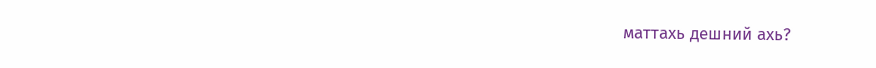маттахь дешний ахь?